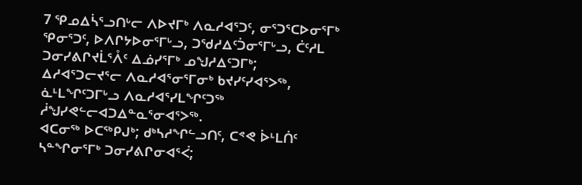7 ᕿᓄᐃᓵᕐᓗᑎᒡᓕ ᐱᐅᔪᒥᒃ ᐱᓇᓱᐊᕐᑐᑦ, ᓂᕐᑐᕐᑕᐅᓂᕐᒥᒃ ᕿᓂᕐᑐᑦ, ᐅᐱᒋᔭᐅᓂᕐᒥᒡᓗ, ᑐᖁᓱᐃᑦᑑᓂᕐᒥᒡᓗ, ᑖᑦᓱᒪ ᑐᓂᓯᕕᒋᔪᒫᕐᐰᑦ ᐃᓅᓯᕐᒥᒃ ᓄᖑᓱᐃᑦᑐᒥᒃ;
ᐃᓱᐊᕐᑐᓕᔪᕐᓕ ᐱᓇᓱᐊᕐᓂᕐᒥᓂᒃ ᑲᔪᓯᑦᓯᐊᕐᐳᖅ, ᓈᒻᒪᖏᑦᑐᒥᒡᓗ ᐱᓇᓱᐊᕐᓯᒪᖏᑦᑐᖅ ᓲᖑᓯᕙᓪᓕᐊᑐᐃᓐᓇᕐᓂᐊᕐᐳᖅ.
ᐊᑕᓂᖅ ᐅᑕᖅᑭᒍᒃ; ᑯᒃᓴᓱᖏᓪᓗᑎᑦ, ᑕᕝᕙ ᐆᒻᒪᑏᑦ ᓴᓐᖏᓂᕐᒥᒃ ᑐᓂᓯᕕᒋᓂᐊᕐᐹ;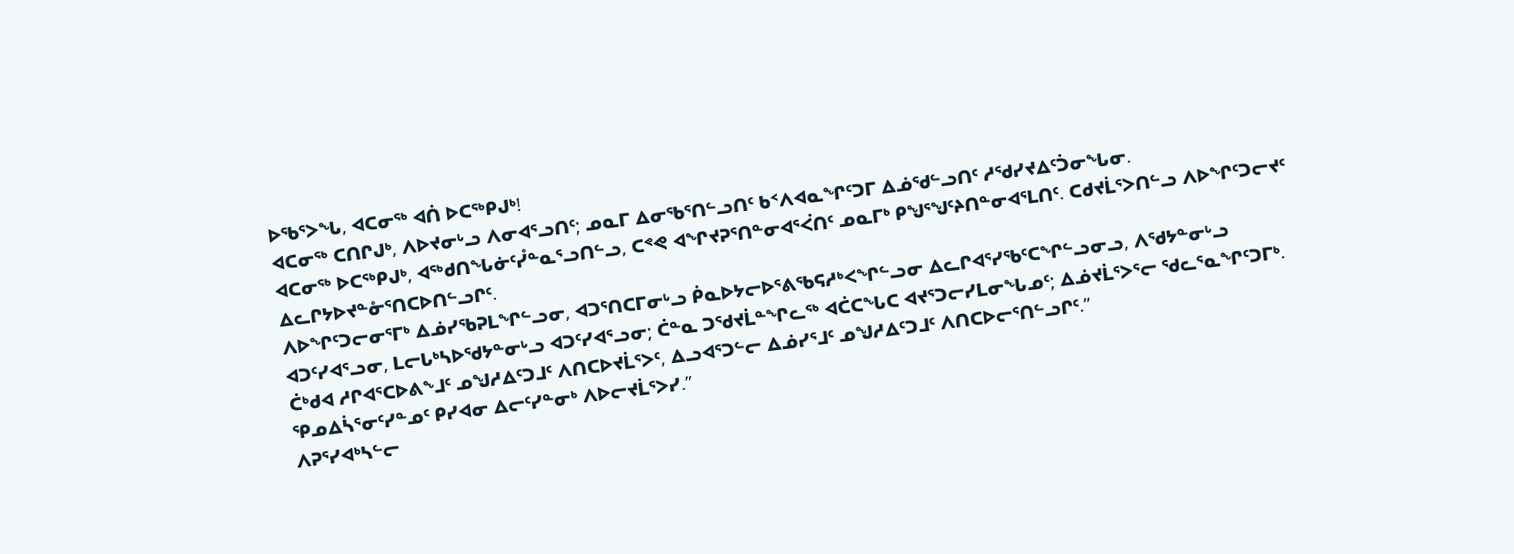ᐅᖃᕐᐳᖓ, ᐊᑕᓂᖅ ᐊᑏ ᐅᑕᖅᑭᒍᒃ!
ᐊᑕᓂᖅ ᑕᑎᒋᒍᒃ, ᐱᐅᔪᓂᒡᓗ ᐱᓂᐊᕐᓗᑎᑦ; ᓄᓇᒥ ᐃᓂᖃᕐᑎᓪᓗᑎᑦ ᑲᑉᐱᐊᓇᖏᑦᑐᒥ ᐃᓅᖁᓪᓗᑎᑦ ᓱᖁᓯᔪᐃᑦᑑᓂᖓᓂ.
ᐊᑕᓂᖅ ᐅᑕᖅᑭᒍᒃ, ᐊᖅᑯᑎᖓᓃᑦᓮᓐᓇᕐᓗᑎᓪᓗ, ᑕᕝᕙ ᐊᖏᔪᕈᕐᑎᓐᓂᐊᕐᐹᑎᑦ ᓄᓇᒥᒃ ᑭᖑᕐᖑᑦᔨᑎᓐᓂᐊᕐᒪᑎᑦ. ᑕᑯᔪᒫᕐᐳᑎᓪᓗ ᐱᐅᖏᑦᑐᓕᔪᑦ ᐃᓚᒋᔭᐅᔪᓐᓁᕐᑎᑕᐅᑎᓪᓗᒋᑦ.
ᐱᐅᖏᑦᑐᓕᓂᕐᒥᒃ ᐃᓅᓯᖃᕈᒪᖏᓪᓗᓂ, ᐊᑐᕐᑎᑕᒥᓂᒡᓗ ᑮᓇᐅᔭᓕᐅᕐᕕᖃᕋᓱᒃᐸᖏᓪᓗᓂ ᐃᓚᒋᐊᕐᓯᖃᑦᑕᖏᓪᓗᓂᓗ, ᐱᖁᔭᓐᓂᒡᓗ ᐊᑐᑦᓯᐊᕐᓗᓂ, ᒪᓕᒐᒃᓴᐅᖁᔭᓐᓂᒡᓗ ᐊᑐᑦᓯᐊᕐᓗᓂ; ᑖᓐᓇ ᑐᖁᔪᒫᓐᖏᓚᖅ ᐊᑖᑕᖓᑕ ᐊᔪᕐᑐᓕᓯᒪᓂᖓᓄᑦ; ᐃᓅᔪᒫᕐᐳᕐᓕ ᖁᓚᕐᓇᖏᑦᑐᒥᒃ.
ᑖᒃᑯᐊ ᓱᒋᐊᕐᑕᐅᕕᖕᒧᑦ ᓄᖑᓱᐃᑦᑐᒧᑦ ᐱᑎᑕᐅᔪᒫᕐᐳᑦ, ᐃᓗᐊᕐᑐᓪᓕ ᐃᓅᓯᕐᒧᑦ ᓄᖑᓱᐃᑦᑐᒧᑦ ᐱᑎᑕᐅᓕᕐᑎᓪᓗᒋᑦ.”
ᕿᓄᐃᓵᕐᓂᑦᓯᓐᓄᑦ ᑭᓯᐊᓂ ᐃᓕᑦᓯᓐᓂᒃ ᐱᐅᓕᔪᒫᕐᐳᓯ.”
ᐱᕈᕐᓯᐊᒃᓴᓪᓕ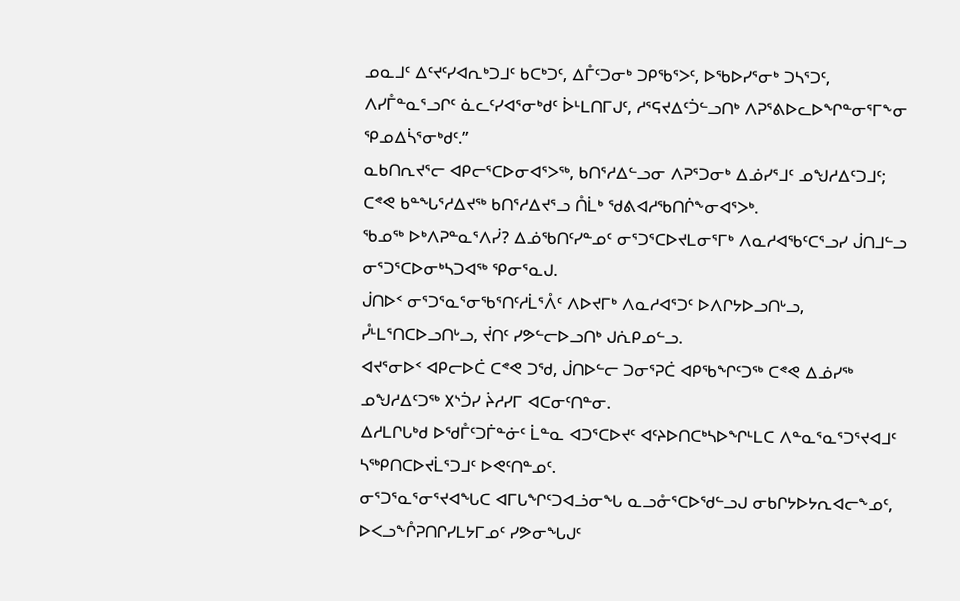ᓄᓇᒧᑦ ᐃᑦᔪᑦᓯᐊᕆᒃᑐᒧᑦ ᑲᑕᒃᑐᑦ, ᐃᒤᑦᑐᓂᒃ ᑐᑭᖃᕐᐳᑦ, ᐅᖃᐅᓯᕐᓂᒃ ᑐᓴᕐᑐᑦ, ᐱᓯᒤᓐᓇᕐᓗᒋᑦ ᓈᓚᑦᓯᐊᕐᓂᒃᑯᑦ ᐆᒻᒪᑎᒥᒍᑦ, ᓱᕐᕋᔪᐃᑦᑑᓪᓗᑎᒃ ᐱᕈᕐᕕᐅᓚᐅᖏᓐᓂᕐᒥᖕᓂ ᕿᓄᐃᓵᕐᓂᒃᑯᑦ.”
ᓇᑲᑎᕆᔪᕐᓕ ᐊᑭᓕᕐᑕᐅᓂᐊᕐᐳᖅ, ᑲᑎᕐᓱᐃᓪᓗᓂ ᐱᕈᕐᑐᓂᒃ ᐃᓅᓯᕐᒧᑦ ᓄᖑᓱᐃᑦᑐᒧᑦ; ᑕᕝᕙ ᑲᓐᖓᕐᓱᐃᔪᖅ ᑲᑎᕐᓱᐃᔪᕐᓗ ᑍᒫᒃ ᖁᕕᐊᓱᖃᑎᒌᖕᓂᐊᕐᐳᒃ.
ᖃᓄᖅ ᐅᒃᐱᕈᓐᓇᕐᐱᓰ? ᐃᓅᖃᑎᑦᓯᓐᓄᑦ ᓂᕐᑐᕐᑕᐅᔪᒪᓂᕐᒥᒃ ᐱᓇᓱᐊᖃᑦᑕᕐᓗᓯ ᒎᑎᒧᓪᓗ ᓂᕐᑐᕐᑕᐅᓂᒃᓴᑐᐊᖅ ᕿᓂᕐᓇᒍ.
ᒎᑎᐅᑉ ᓂᕐᑐᕐᓇᕐᓂᖃᕐᑎᑦᓱᒫᕐᐰᑦ ᐱᐅᔪᒥᒃ ᐱᓇᓱᐊᕐᑐᑦ ᐅᐱᒋᔭᐅᓗᑎᒡᓗ, ᓮᒻᒪᕐᑎᑕᐅᓗᑎᒡᓗ, ᔫᑎᑦ ᓯᕗᓪᓕᐅᓗᑎᒃ ᒍᕇᑭᓄᓪᓗ.
ᐊᔪᕐᓂᐅᑉ ᐊᑭᓕᐅᑖ ᑕᕝᕙ ᑐᖁ, ᒎᑎᐅᓪᓕ ᑐᓂᕐᕈᑖ ᐊᑭᖃᖏᑦᑐᖅ ᑕᕝᕙ ᐃᓅᓯᖅ ᓄᖑᓱᐃᑦᑐᖅ ᙭ᔅᑑᓯ ᔩᓱᓯᒥ ᐊᑕᓂᑦᑎᓐᓂ.
ᐃᓱᒪᒋᒐᒃᑯ ᐅᖁᒤᑦᑐᒦᓐᓃᑦ ᒫᓐᓇ ᐊᑐᕐᑕᐅᔪᑦ ᐊᑦᔨᐅᑎᑕᒃᓴᐅᖏᒻᒪᑕ ᐱᓐᓇᕐᓇᕐᑐᕐᔪᐊᒧᑦ ᓴᖅᑭᑎᑕᐅᔪᒫᕐᑐᒧᑦ ᐅᕙᑦᑎᓐᓄᑦ.
ᓂᕐᑐᕐᓇᕐᓂᕐᔪᐊᖓᑕ ᐊᒥᒐᖏᑦᑐᐊᓘᓂᖓ ᓇᓗᓁᕐᑕᐅᖁᓪᓗᒍ ᓂᑲᒋᔭᐅᔭᕆᐊᓕᖕᓄᑦ, ᐅᐸᓗᖕᒊᕈᑎᒋᓯᒪᔭᒥᓄᑦ ᓯᕗᓂᖓᒍᑦ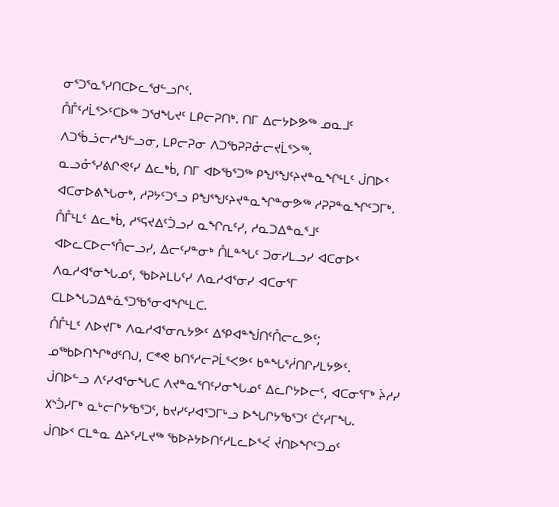ᓂᕐᑐᕐᓇᕐᓯᑎᑕᐅᓚᖁᓪᓗᒋᑦ.
ᑍᒤᑦᓱᒫᕐᐳᑦᑕᐅᖅ ᑐᖁᖓᔪᑦ ᒪᑭᓕᕈᑎᒃ. ᑎᒥ ᐃᓕᔭᐅᕗᖅ ᓄᓇᒧᑦ ᐱᑐᖄᓘᓕᓱᖑᓪᓗᓂ, ᒪᑭᓕᕈᓂ ᐱᑐᖃᕈᕈᓁᓕᔪᒫᕐᐳᖅ.
ᓇᓗᓁᕐᓯᕕᒋᕙᑦᓯ ᐃᓚᒃᑳ, ᑎᒥ ᐊᐅᖃᕐᑐᖅ ᑭᖑᕐᖑᑦᔨᔪᓐᓇᖏᒻᒪᑦ ᒎᑎᐅᑉ ᐊᑕᓂᐅᕕᖓᓂᒃ, ᓱᕈᔭᑦᑐᕐᓗ ᑭᖑᕐᖑᑦᔨᔪᓐᓇᖏᓐᓂᕗᖅ ᓱᕈᕈᓐᓇᖏᑦᑐᒥᒃ.
ᑍᒤᒻᒪᑦ ᐃᓚᒃᑳ, ᓱᕐᕋᔪᐃᑦᑑᓗᓯ ᓇᖏᕆᑦᓯ, ᓱᓇᑐᐃᓐᓇᕐᒧᑦ ᐊᐅᓚᑕᐅᓕᕐᑍᓕᓗᓯ, ᐃᓕᑦᓯᓐᓂᒃ ᑍᒪᓐᖓᑦ ᑐᓂᓯᒪᓗᓯ ᐊᑕᓂᐅᑉ ᐱᓇᓱᐊᕐᓂᖓᓄᑦ, ᖃᐅᔨᒪᒐᑦᓯ ᐱᓇᓱᐊᕐᓂᓯ ᐊᑕᓂᕐᒥ ᑕᒪᐅᖓᑐᐃᓐᓈᕐᑐᖃᕐᓂᐊᖏᒻᒪᑕ.
ᑍᒤᒻᒪᑦ ᐱᐅᔪᒥᒃ ᐱᓇᓱᐊᕐᓂᕆᔭᕗᑦ ᐃᕿᐊᓐᖒᑎᑦᑍᓕᓚᕗᑦ; ᓄᖅᑲᐅᑎᖏᒃᑯᑦᑎᒍ, ᑕᕝᕙ ᑲᑎᕐᓱᓕᕈᒫᕐᐸᕗᑦ ᑲᓐᖓᕐᓲᑎᒋᓯᒪᔭᕗᑦ.
ᒎᑎᐅᓪᓗ ᐱᑦᓯᐊᕐᓂᖓᑕ ᐱᔪᓐᓇᕐᑎᑦᓯᓂᖓᓄᑦ ᐃᓚᒋᔭᐅᓕᑦ, ᐊᑕᓂᕐᒥᒃ ᔩᓱᓯ ᙭ᔅᑑᓯᒥᒃ ᓇᒡᓕᒋᔭᖃᕐᑐᑦ, ᑲᔪᓯᑦᓯᐊᕐᑐᒥᒡᓗ ᐅᖓᒋᔭᖃᕐᑐᑦ ᑖᑦᓱᒥᖓ.
ᒎᑎᐅᑉ ᑕᒪᓐᓇ ᐃᔨᕐᓯᒪᔪᖅ ᖃᐅᔨᔭᐅᑎᑦᓱᒪᓚᐅᕐᐹ ᔫᑎᐅᖏᑦᑐᓄᑦ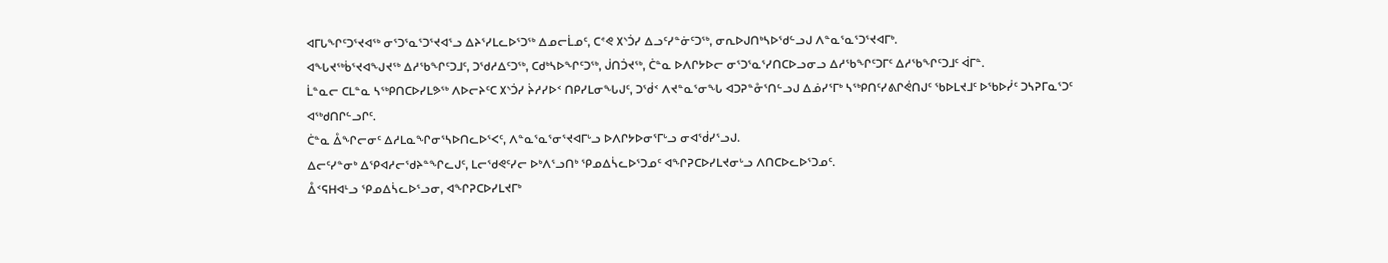ᐊᒥᒐᖏᑦᑐᕐᔪᐊᖅ ᓂᕐᑐᕐᓇᕐᑐᕐᔪᐊᕐᓗ ᐃᔨᕐᓯᒪᓚᐅᕐᑐᖅ ᐃᓄᓕᒫᓄᑦ, ᑕᕝᕙ ᙭ᔅᑑᓯ ᐃᓗᑦᓯᓐᓃᑦᑐᖅ, ᓂᕆᐅᒍᑎᒃᓴᐅᖁᓪᓗᒍ ᐱᓐᓇᕐᓇᕐᑐᕐᔪᐊᒥᒃ.
ᐊᖓᔪᖅᑳᕐᔪᐊᖑᔪᖅ ᐃᓱᖃᖏᑦᑐᒧᑦ, ᑐᖁᓱᐃᑦᑐᖅ, ᑕᑯᒃᓴᐅᖏᑦᑐᖅ, ᒎᑎᑑᔪᖅ, ᑖᓐᓇ ᐅᐱᒋᔭᐅᓕ ᓂᕐᑐᕐᓇᕐᓯᑎᑕᐅᓗᓂᓗ ᐃᓱᖃᖏᑦᑐᒥᑦ ᐃᓱᖃᖏᑦᑐᒧᑦ ᐋᒥᓐ.
ᒫᓐᓇᓕ ᑕᒪᓐᓇ ᓴᖅᑭᑎᑕᐅᓯᒪᕗᖅ ᐱᐅᓕᔨᑦᑕ ᙭ᔅᑑᓯ ᔩᓱᓯᐅᑉ ᑎᑭᓯᒪᓂᖓᒍᑦ, ᑐᖂᑉ ᐱᔪᓐᓇᕐᓂᖓ ᐊᑐᕈᓐᓁᕐᑎᓪᓗᒍ ᐃᓅᓯᕐᒥᒃ ᓴᖅᑭᑎᑦᓯᕕᒋᕚᑎᒍᑦ ᖃᐅᒪᔪᒧᑦ ᐅᖃᐅᓰᑦ ᑐᓴᕈᒥᓇᕐᑐᑦ ᐊᖅᑯᑎᒋᓪᓗᒋᑦ.
ᑖᓐᓇ ᐂᖏᓕᓂᑦ ᐃᓱᒪᓇᖏᓂᕐᓴᐅᑎᓚᐅᕐᐸᑦ, ᐱᓐᓇᕐᓇᕐᓂᕐᔪᐊᒥᒡᓗ ᐅᐱᒋᔭᐅᓂᕐᒥᒡᓗ ᓂᐊᖂᓯᕐᓗᒍ.
ᐃᓕᑦᓯᓐᓂᒃ ᐃᕿᐊᓱᓕᖁᔨᓐᖏᓚᒍᑦ, ᒪᓕᖁᕙᑦᓯᓕ ᐅᒃᐱᕐᓗᑎᒃ ᕿᓄᐃᓵᓚᐅᕐᑐᓄᑦ ᐊᖏᕈᑕᐅᓯᒪᔪᓂᒡᓗ ᐱᑎᑕᐅᓚᐅᕐᑐᓄᑦ.
ᐂᑉᕋᕼᐊᒻᓗ ᕿᓄᐃᓵᓚᐅᕐᓗᓂ, ᐊᖏᕈᑕᐅᓯᒪᔪᒥᒃ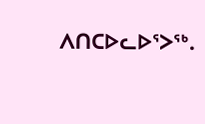ᐱᑎᑕᐅᓚᐅᕐᐳᖅ.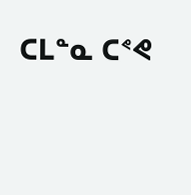ᑕᒪᓐᓇ ᑕᕝᕙ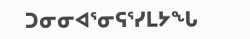ᑐᓂᓂᐊᕐᓂᕋᕐᓯᒪᔭᖓ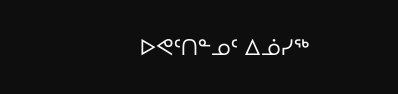ᐅᕙᑦᑎᓐᓄᑦ ᐃᓅᓯᖅ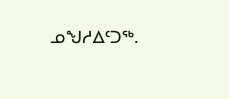ᓄᖑᓱᐃᑦᑐᖅ.